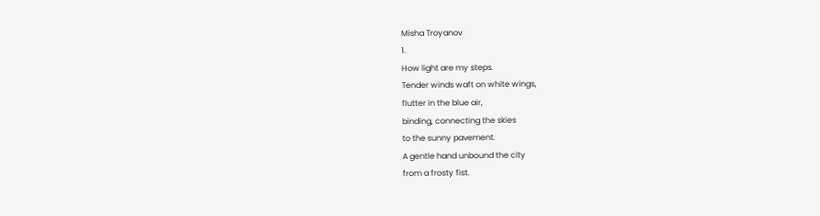Misha Troyanov
1.
How light are my steps.
Tender winds waft on white wings,
flutter in the blue air,
binding, connecting the skies
to the sunny pavement.
A gentle hand unbound the city
from a frosty fist.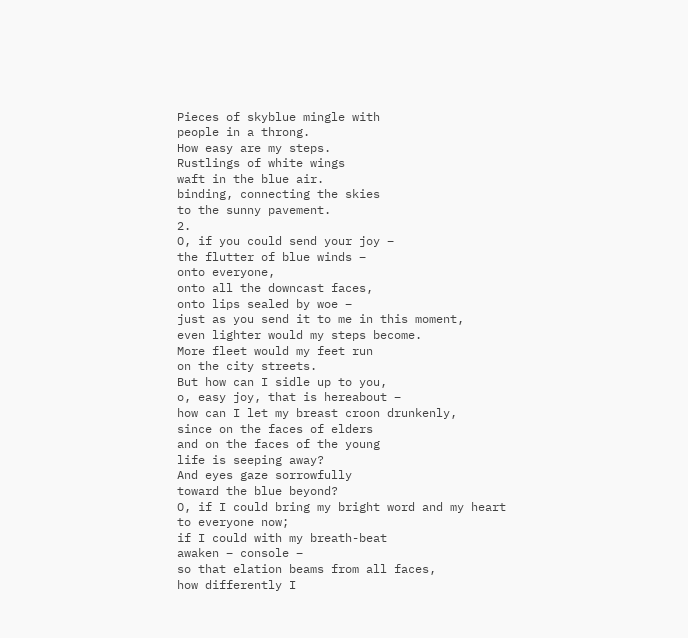Pieces of skyblue mingle with
people in a throng.
How easy are my steps.
Rustlings of white wings
waft in the blue air.
binding, connecting the skies
to the sunny pavement.
2.
O, if you could send your joy –
the flutter of blue winds –
onto everyone,
onto all the downcast faces,
onto lips sealed by woe –
just as you send it to me in this moment,
even lighter would my steps become.
More fleet would my feet run
on the city streets.
But how can I sidle up to you,
o, easy joy, that is hereabout –
how can I let my breast croon drunkenly,
since on the faces of elders
and on the faces of the young
life is seeping away?
And eyes gaze sorrowfully
toward the blue beyond?
O, if I could bring my bright word and my heart
to everyone now;
if I could with my breath-beat
awaken – console –
so that elation beams from all faces,
how differently I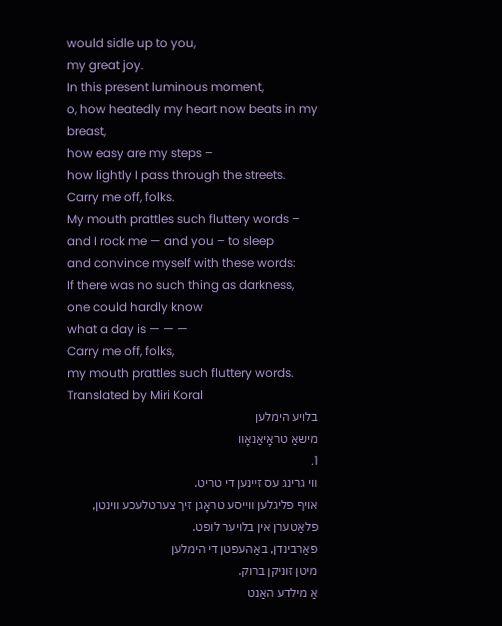would sidle up to you,
my great joy.
In this present luminous moment,
o, how heatedly my heart now beats in my breast,
how easy are my steps –
how lightly I pass through the streets.
Carry me off, folks.
My mouth prattles such fluttery words –
and I rock me — and you – to sleep
and convince myself with these words:
If there was no such thing as darkness,
one could hardly know
what a day is — — —
Carry me off, folks,
my mouth prattles such fluttery words.
Translated by Miri Koral
בלױע הימלען
מישאַ טראָיאַנאָװ
1.
װי גרינג עס זײנען די טריט.
אױף פליגלען װײסע טראָגן זיך צערטלעכע װינטן,
פלאַטערן אין בלױער לופט.
פאַרבינדן, באַהעפטן די הימלען
מיטן זוניקן ברוק.
אַ מילדע האַנט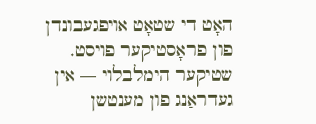האָט די שטאָט אױפגעבונדן
פון פראָסטיקער פױסט.
שטיקער הימלבלױ — אין געדראַנג פון מענטשן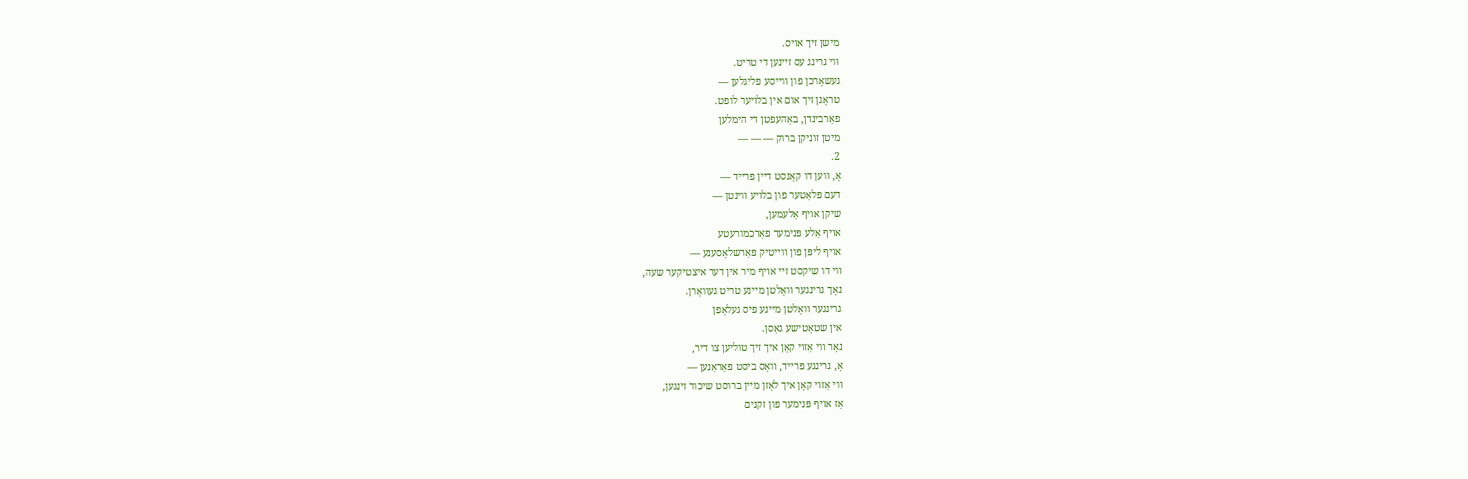מישן זיך אױס.
װי גרינג עס זײנען די טריט.
געשאָרכן פון װײסע פליגלען —
טראָגן זיך אום אין בלױער לופט.
פאַרבינדן, באַהעפטן די הימלען
מיטן זוניקן ברוק — — —
2.
אָ, װען דו קאָנסט דײן פרײד —
דעם פלאַטער פון בלױע װינטן —
שיקן אױף אַלעמען,
אױף אַלע פּנימער פאַרכמורעטע
אױף ליפּן פון װײטיק פאַרשלאָסענע —
װי דו שיקסט זײ אױף מיר אין דער איצטיקער שעה,
נאָך גרינגער װאָלטן מײנע טריט געװאָרן.
גרינגער װאָלטן מײנע פיס געלאָפן
אין שטאָטישע גאַסן.
נאָר װי אַזױ קאָן איך זיך טוליען צו דיר,
אָ, גרינגע פרײד, װאָס ביסט פאַראַנען —
װי אַזױ קאָן איך לאָזן מײן ברוסט שיכור זינגען,
אַז אױף פּנימער פון זקנים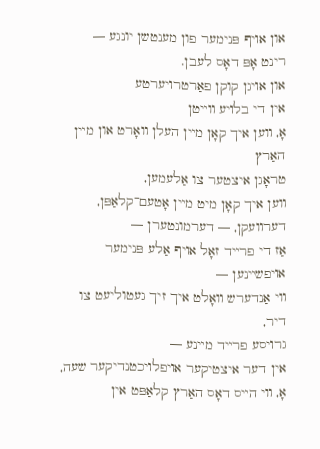און אױף פּנימער פון מענטשן יונגע —
רינט אָפּ דאָס לעבן.
און אױגן קוקן פאַרטרױערטע
אין די בלױע װײטן
אָ, װען איך קאָן מײן העלן װאָרט און מײן האַרץ
טראָגן איצטער צו אַלעמען,
װען איך קאָן מיט מײן אָטעם־קלאַפּן,
דערװעקן, — דערמונטערן —
אַז די פרײד זאָל אױף אַלע פּנימער אױפשײנען —
װי אַנדערש װאָלט איך זיך געטוליעט צו דיר,
גרױסע פרײד מײנע —
אין דער איצטיקער אױפלױכטנדיקער שעה,
אָ, װי הײס דאָס האַרץ קלאַפּט אין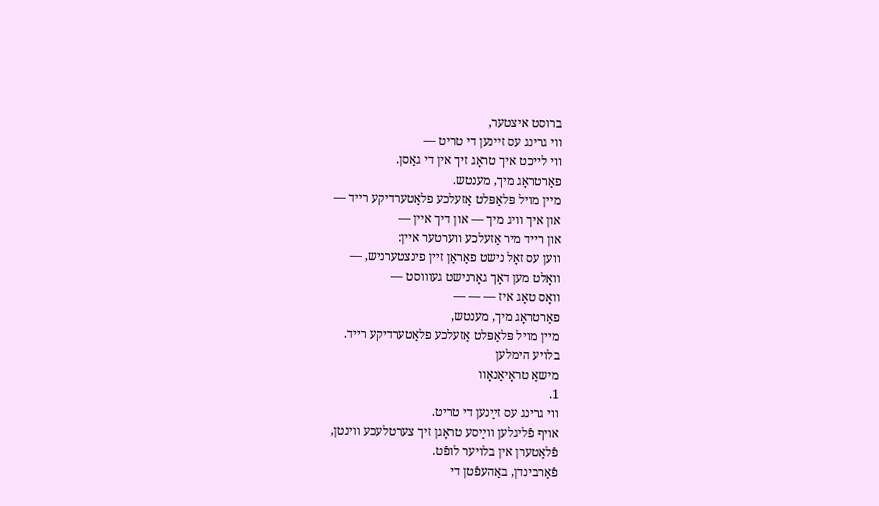ברוסט איצטער,
װי גרינג עס זײנען די טריט —
װי לײכט איך טראָג זיך אין די גאַסן.
פאַרטראָג מיך, מענטש.
מײן מױל פּלאַפּלט אַזעלכע פלאַטערדיקע רײד —
און איך װיג מיך — און דיך אײן —
און רײד מיר אַזעלכע װערטער אײן:
װען עס זאָל נישט פאַראַן זײן פינצטערניש, —
װאָלט מען דאָך גאָרנישט געװוסט —
װאָס טאָג איז — — —
פאַרטראָג מיך, מענטש,
מײן מױל פּלאַפּלט אַזעלכע פלאַטערדיקע רײד.
בלױע הימלען
מישאַ טראָיאַנאָװ
1.
װי גרינג עס זײַנען די טריט.
אױף פֿליגלען װײַסע טראָגן זיך צערטלעכע װינטן,
פֿלאַטערן אין בלױער לופֿט.
פֿאַרבינדן, באַהעפֿטן די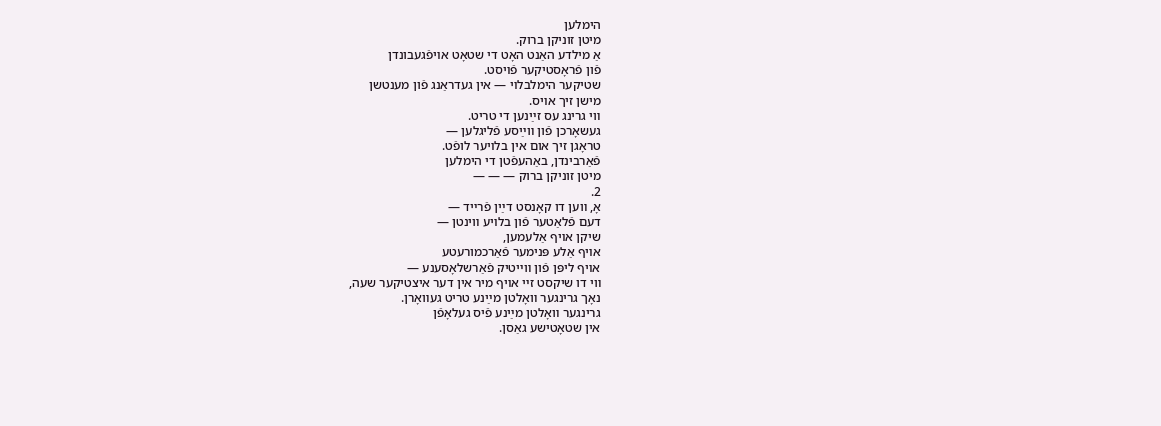הימלען
מיטן זוניקן ברוק.
אַ מילדע האַנט האָט די שטאָט אױפֿגעבונדן
פֿון פֿראָסטיקער פֿױסט.
שטיקער הימלבלױ — אין געדראַנג פֿון מענטשן
מישן זיך אױס.
װי גרינג עס זײַנען די טריט.
געשאָרכן פֿון װײַסע פֿליגלען —
טראָגן זיך אום אין בלױער לופֿט.
פֿאַרבינדן, באַהעפֿטן די הימלען
מיטן זוניקן ברוק — — —
2.
אָ, װען דו קאָנסט דײַן פֿרײד —
דעם פֿלאַטער פֿון בלױע װינטן —
שיקן אױף אַלעמען,
אױף אַלע פּנימער פֿאַרכמורעטע
אױף ליפּן פֿון װײטיק פֿאַרשלאָסענע —
װי דו שיקסט זײ אױף מיר אין דער איצטיקער שעה,
נאָך גרינגער װאָלטן מײַנע טריט געװאָרן.
גרינגער װאָלטן מײַנע פֿיס געלאָפֿן
אין שטאָטישע גאַסן.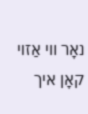נאָר װי אַזױ קאָן איך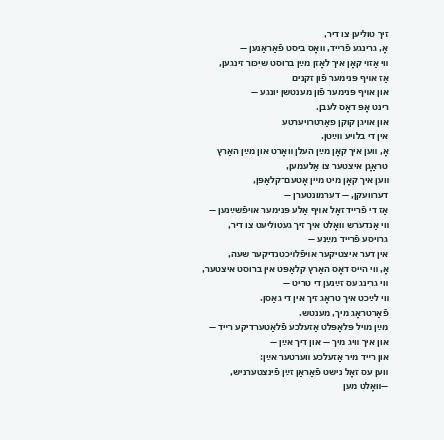זיך טוליען צו דיר,
אָ, גרינגע פֿרײד, װאָס ביסט פֿאַראַנען —
װי אַזױ קאָן איך לאָזן מײַן ברוסט שיכּור זינגען,
אַז אױף פּנימער פֿון זקנים
און אױף פּנימער פֿון מענטשן יונגע —
רינט אָפּ דאָס לעבן.
און אױגן קוקן פאַרטרױערטע
אין די בלױע װײַטן.
אָ, װען איך קאָן מײַן העלן װאָרט און מײַן האַרץ
טראַָגן איצטער צו אַלעמען,
װען איך קאָן מיט מײן אָטעם־קלאַפּן,
דערװעקן, — דערמונטערן —
אַז די פֿרײד זאָל אױף אַלע פּנימער אױפֿשײַנען —
װי אַנדערש װאָלט איך זיך געטוליעט צו דיר,
גרױסע פֿרײד מײַנע —
אין דער איצטיקער אױפֿלױכטנדיקער שעה,
אָ, װי הײס דאָס האַרץ קלאַפּט אין ברוסט איצטער,
װי גרינג עס זײַנען די טריט —
װי לײַכט איך טראָג זיך אין די גאַסן.
פֿאַרטראָג מיך, מענטש.
מײַן מױל פּלאַפּלט אַזעלכע פֿלאַטערדיקע רײד —
און איך װיג מיך — און דיך אײַן —
און רײד מיר אַזעלכע װערטער אײַן:
װען עס זאָל נישט פֿאַראַן זײַן פֿינצטערניש,
—װאָלט מען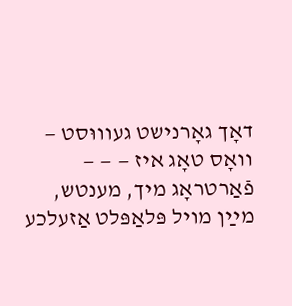דאָך גאָרנישט געװוּסט —
װאָס טאָג איז — — —
פֿאַרטראָג מיך, מענטש,
מײַן מױל פּלאַפּלט אַזעלכע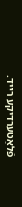פֿלאַטערדיקע רײד.